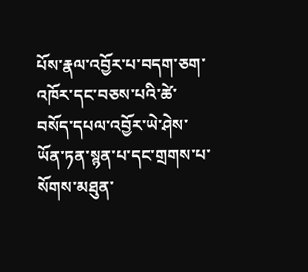པོས་རྣལ་འབྱོར་པ་བདག་ཅག་འཁོར་དང་བཅས་པའི་ཚེ་བསོད་དཔལ་འབྱོར་ཡེ་ཤེས་ཡོན་ཏན་སྙན་པ་དང་གྲགས་པ་སོགས་མཐུན་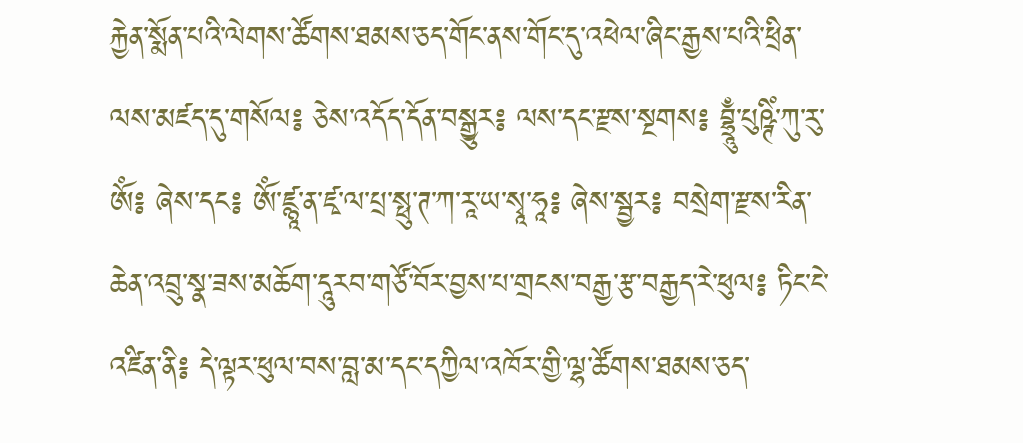རྐྱེན་སྨོན་པའི་ལེགས་ཚོགས་ཐམས་ཅད་གོང་ནས་གོང་དུ་འཕེལ་ཞིང་རྒྱས་པའི་ཕྲིན་ལས་མཛད་དུ་གསོལ༔ ཅེས་འདོད་དོན་བསྒྱུར༔ ལས་དང་རྫས་སྔགས༔ བྷྲཱུྃ་པུཥྚིཾ་ཀུ་རུ་ཨོཾ༔ ཞེས་དང༔ ཨོཾ་ཛྙཱ་ན་ཛྭ་ལ་པྲ་སྥུ་ཊ་ཀ་རཱ་ཡ་སྭཱ་ཧཱ༔ ཞེས་སྦྱར༔ བསྲེག་རྫས་རིན་ཆེན་འབྲུ་སྣ་ཟས་མཆོག་དཱུརབ་གཙོ་བོར་བྱས་པ་གྲངས་བརྒྱ་རྩ་བརྒྱད་རེ་ཕུལ༔ ཏིང་ངེ་འཛིན་ནི༔ དེ་ལྟར་ཕུལ་བས་བླ་མ་དང་དཀྱིལ་འཁོར་གྱི་ལྷ་ཚོགས་ཐམས་ཅད་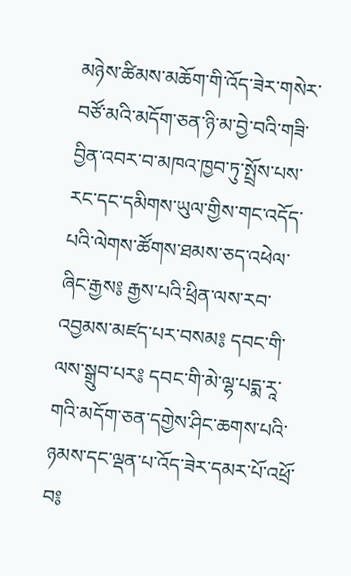མཉེས་ཚིམས་མཆོག་གི་འོད་ཟེར་གསེར་བཙོ་མའི་མདོག་ཅན་ཉི་མ་བྱེ་བའི་གཟི་བྱིན་འབར་བ་མཁའ་ཁྱབ་ཏུ་སྤྲོས་པས་རང་དང་དམིགས་ཡུལ་གྱིས་གང་འདོད་པའི་ལེགས་ཚོགས་ཐམས་ཅད་འཕེལ་ཞིང་རྒྱས༔ རྒྱས་པའི་ཕྲིན་ལས་རབ་འབྱམས་མཛད་པར་བསམ༔ དབང་གི་ལས་སྒྲུབ་པར༔ དབང་གི་མེ་ལྷ་པདྨ་རཱ་གའི་མདོག་ཅན་དགྱེས་ཤིང་ཆགས་པའི་ཉམས་དང་ལྡན་པ་འོད་ཟེར་དམར་པོ་འཕྲོ་བ༔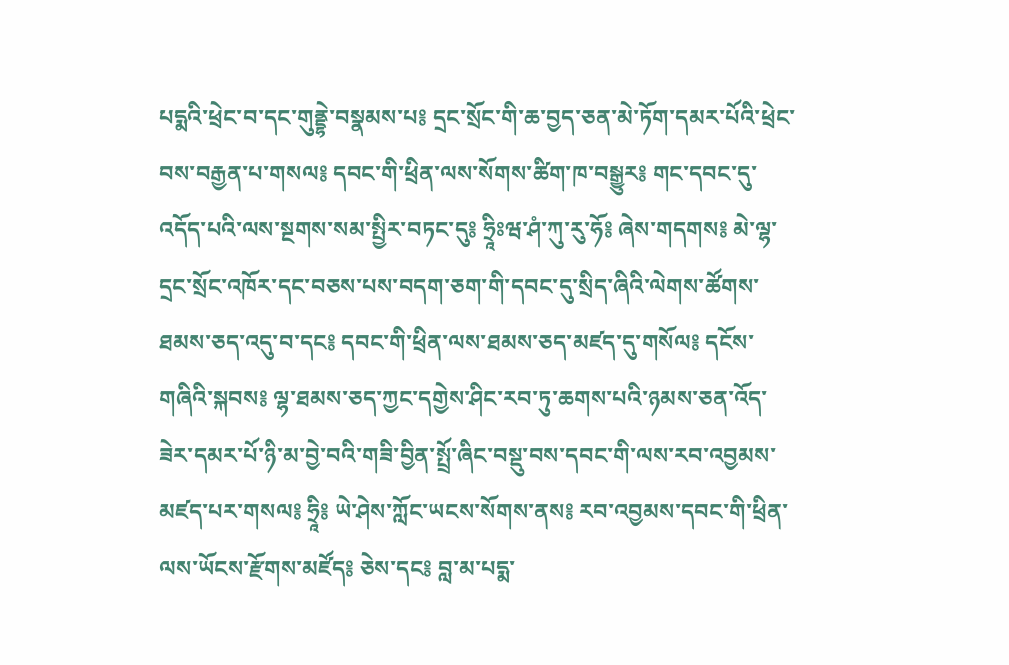པདྨའི་ཕྲེང་བ་དང་གུནྡྷེ་བསྣམས་པ༔ དྲང་སྲོང་གི་ཆ་བྱད་ཅན་མེ་ཏོག་དམར་པོའི་ཕྲེང་བས་བརྒྱན་པ་གསལ༔ དབང་གི་ཕྲིན་ལས་སོགས་ཚིག་ཁ་བསྒྱུར༔ གང་དབང་དུ་འདོད་པའི་ལས་སྔགས་སམ་སྤྱིར་བཏང་དུ༔ ཧྲཱིཿཝ་ཤཾ་ཀུ་རུ་ཧོ༔ ཞེས་གདགས༔ མེ་ལྷ་དྲང་སྲོང་འཁོར་དང་བཅས་པས་བདག་ཅག་གི་དབང་དུ་སྲིད་ཞིའི་ལེགས་ཚོགས་ཐམས་ཅད་འདུ་བ་དང༔ དབང་གི་ཕྲིན་ལས་ཐམས་ཅད་མཛད་དུ་གསོལ༔ དངོས་གཞིའི་སྐབས༔ ལྷ་ཐམས་ཅད་ཀྱང་དགྱེས་ཤིང་རབ་ཏུ་ཆགས་པའི་ཉམས་ཅན་འོད་ཟེར་དམར་པོ་ཉི་མ་བྱེ་བའི་གཟི་བྱིན་སྤྲོ་ཞིང་བསྡུ་བས་དབང་གི་ལས་རབ་འབྱམས་མཛད་པར་གསལ༔ ཧྲཱི༔ ཡེ་ཤེས་ཀློང་ཡངས་སོགས་ནས༔ རབ་འབྱམས་དབང་གི་ཕྲིན་ལས་ཡོངས་རྫོགས་མཛོད༔ ཅེས་དང༔ བླ་མ་པདྨ་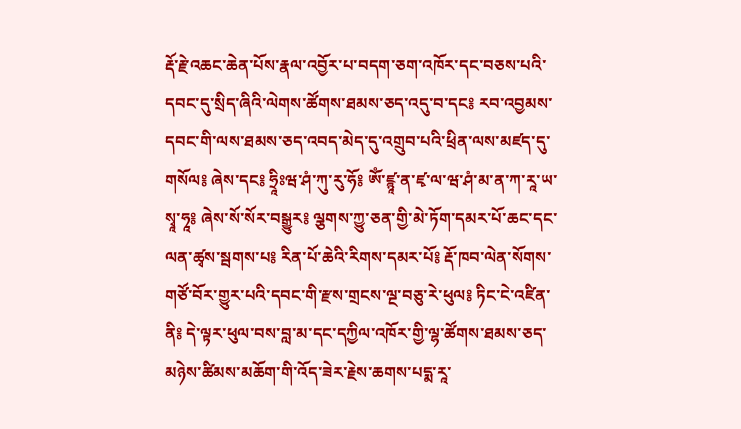རྡོ་རྗེ་འཆང་ཆེན་པོས་རྣལ་འབྱོར་པ་བདག་ཅག་འཁོར་དང་བཅས་པའི་དབང་དུ་སྲིད་ཞིའི་ལེགས་ཚོགས་ཐམས་ཅད་འདུ་བ་དང༔ རབ་འབྱམས་དབང་གི་ལས་ཐམས་ཅད་འབད་མེད་དུ་འགྲུབ་པའི་ཕྲིན་ལས་མཛད་དུ་གསོལ༔ ཞེས་དང༔ ཧྲཱིཿཝ་ཤཾ་ཀུ་རུ་ཧོ༔ ཨོཾ་ཛྙཱ་ན་ཛྭ་ལ་ཝ་ཤཾ་མ་ན་ཀ་རཱ་ཡ་སྭཱ་ཧཱ༔ ཞེས་སོ་སོར་བསྒྱུར༔ ལྕགས་ཀྱུ་ཅན་གྱི་མེ་ཏོག་དམར་པོ་ཆང་དང་ལན་ཚྭས་སྦགས་པ༔ རིན་པོ་ཆེའི་རིགས་དམར་པོ༔ རྡོ་ཁབ་ལེན་སོགས་གཙོ་བོར་གྱུར་པའི་དབང་གི་རྫས་གྲངས་ལྔ་བཅུ་རེ་ཕུལ༔ ཏིང་ངེ་འཛིན་ནི༔ དེ་ལྟར་ཕུལ་བས་བླ་མ་དང་དཀྱིལ་འཁོར་གྱི་ལྷ་ཚོགས་ཐམས་ཅད་མཉེས་ཚིམས་མཆོག་གི་འོད་ཟེར་རྗེས་ཆགས་པདྨ་རཱ་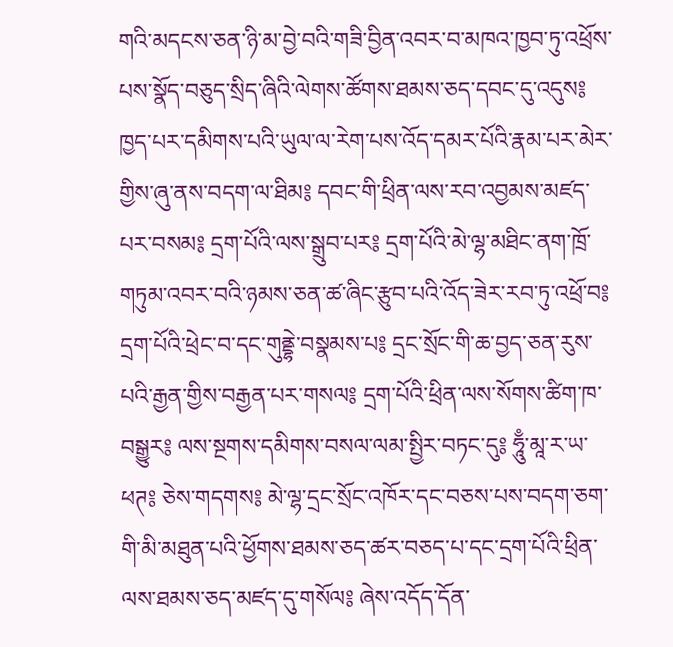གའི་མདངས་ཅན་ཉི་མ་བྱེ་བའི་གཟི་བྱིན་འབར་བ་མཁའ་ཁྱབ་ཏུ་འཕྲོས་པས་སྣོད་བཅུད་སྲིད་ཞིའི་ལེགས་ཚོགས་ཐམས་ཅད་དབང་དུ་འདུས༔ ཁྱད་པར་དམིགས་པའི་ཡུལ་ལ་རེག་པས་འོད་དམར་པོའི་རྣམ་པར་མེར་གྱིས་ཞུ་ནས་བདག་ལ་ཐིམ༔ དབང་གི་ཕྲིན་ལས་རབ་འབྱམས་མཛད་པར་བསམ༔ དྲག་པོའི་ལས་སྒྲུབ་པར༔ དྲག་པོའི་མེ་ལྷ་མཐིང་ནག་ཁྲོ་གཏུམ་འབར་བའི་ཉམས་ཅན་ཚ་ཞིང་རྩུབ་པའི་འོད་ཟེར་རབ་ཏུ་འཕྲོ་བ༔ དྲག་པོའི་ཕྲེང་བ་དང་གུནྡྷེ་བསྣམས་པ༔ དྲང་སྲོང་གི་ཆ་བྱད་ཅན་རུས་པའི་རྒྱན་གྱིས་བརྒྱན་པར་གསལ༔ དྲག་པོའི་ཕྲིན་ལས་སོགས་ཚིག་ཁ་བསྒྱུར༔ ལས་སྔགས་དམིགས་བསལ་ལམ་སྤྱིར་བཏང་དུ༔ ཧཱུྃ་མཱ་ར་ཡ་ཕཊ༔ ཅེས་གདགས༔ མེ་ལྷ་དྲང་སྲོང་འཁོར་དང་བཅས་པས་བདག་ཅག་གི་མི་མཐུན་པའི་ཕྱོགས་ཐམས་ཅད་ཚར་བཅད་པ་དང་དྲག་པོའི་ཕྲིན་ལས་ཐམས་ཅད་མཛད་དུ་གསོལ༔ ཞེས་འདོད་དོན་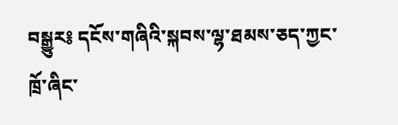བསྒྱུར༔ དངོས་གཞིའི་སྐབས་ལྷ་ཐམས་ཅད་ཀྱང་ཁྲོ་ཞིང་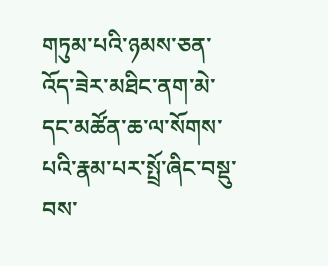གཏུམ་པའི་ཉམས་ཅན་འོད་ཟེར་མཐིང་ནག་མེ་དང་མཚོན་ཆ་ལ་སོགས་པའི་རྣམ་པར་སྤྲོ་ཞིང་བསྡུ་བས་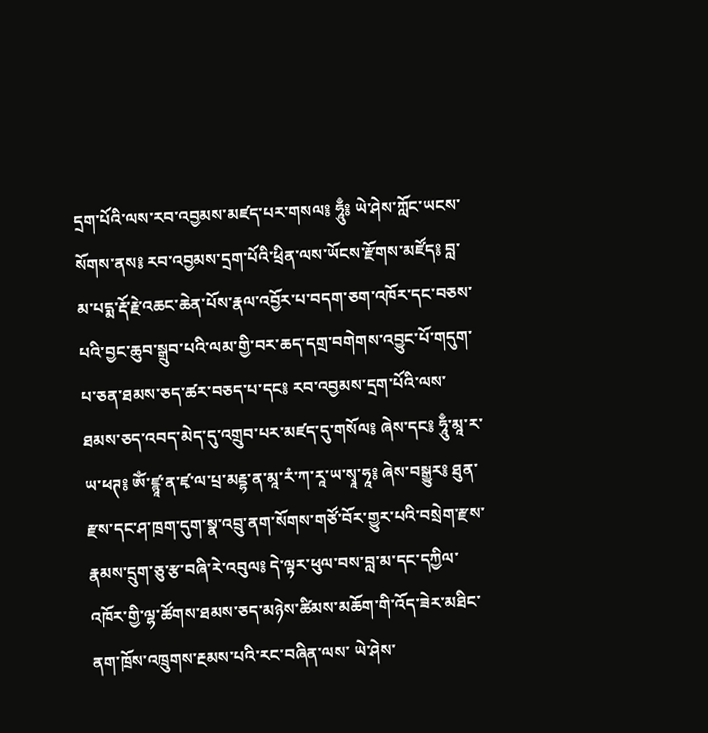དྲག་པོའི་ལས་རབ་འབྱམས་མཛད་པར་གསལ༔ ཧཱུྃ༔ ཡེ་ཤེས་ཀློང་ཡངས་སོགས་ནས༔ རབ་འབྱམས་དྲག་པོའི་ཕྲིན་ལས་ཡོངས་རྫོགས་མཛོད༔ བླ་མ་པདྨ་རྡོ་རྗེ་འཆང་ཆེན་པོས་རྣལ་འབྱོར་པ་བདག་ཅག་འཁོར་དང་བཅས་པའི་བྱང་ཆུབ་སྒྲུབ་པའི་ལམ་གྱི་བར་ཆད་དགྲ་བགེགས་འབྱུང་པོ་གདུག་པ་ཅན་ཐམས་ཅད་ཚར་བཅད་པ་དང༔ རབ་འབྱམས་དྲག་པོའི་ལས་ཐམས་ཅད་འབད་མེད་དུ་འགྲུབ་པར་མཛད་དུ་གསོལ༔ ཞེས་དང༔ ཧཱུྃ་མཱ་ར་ཡ་ཕཊ༔ ཨོཾ་ཛྙཱ་ན་ཛྭ་ལ་པྲ་མརྡྷ་ན་མཱ་རཾ་ཀ་རཱ་ཡ་སྭཱ་ཧཱ༔ ཞེས་བསྒྱུར༔ ཐུན་རྫས་དང་ཤ་ཁྲག་དུག་སྣ་འབྲུ་ནག་སོགས་གཙོ་བོར་གྱུར་པའི་བསྲེག་རྫས་རྣམས་དྲུག་ཅུ་རྩ་བཞི་རེ་འབུལ༔ དེ་ལྟར་ཕུལ་བས་བླ་མ་དང་དཀྱིལ་འཁོར་གྱི་ལྷ་ཚོགས་ཐམས་ཅད་མཉེས་ཚིམས་མཆོག་གི་འོད་ཟེར་མཐིང་ནག་ཁྲོས་འཁྲུགས་རྔམས་པའི་རང་བཞིན་ལས་ ཡེ་ཤེས་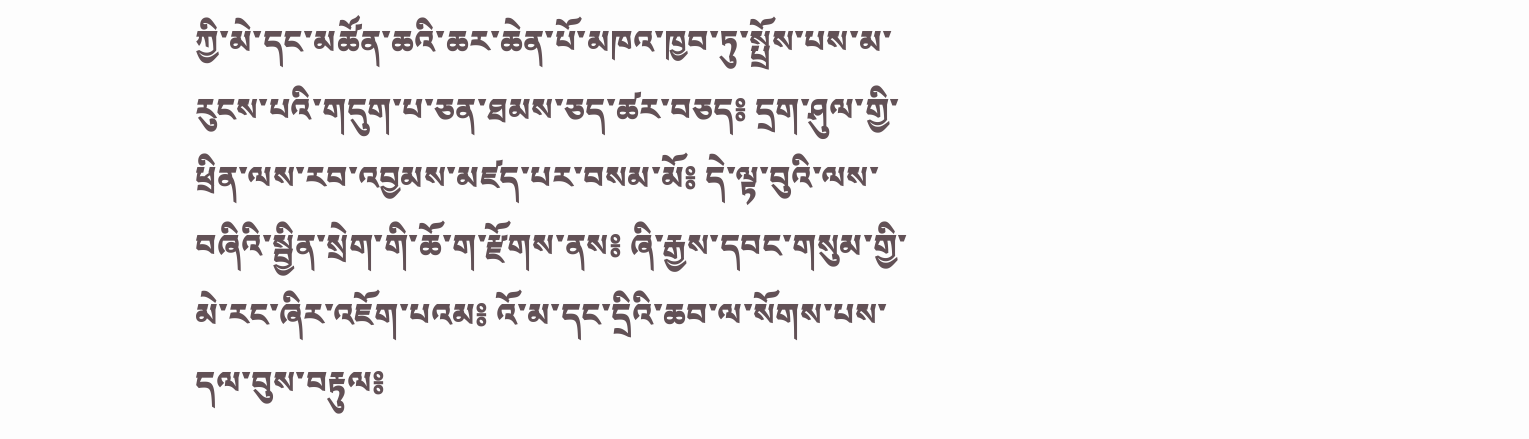ཀྱི་མེ་དང་མཚོན་ཆའི་ཆར་ཆེན་པོ་མཁའ་ཁྱབ་ཏུ་སྤྲོས་པས་མ་རུངས་པའི་གདུག་པ་ཅན་ཐམས་ཅད་ཚར་བཅད༔ དྲག་ཤུལ་གྱི་ཕྲིན་ལས་རབ་འབྱམས་མཛད་པར་བསམ་མོ༔ དེ་ལྟ་བུའི་ལས་བཞིའི་སྦྱིན་སྲེག་གི་ཆོ་ག་རྫོགས་ནས༔ ཞི་རྒྱས་དབང་གསུམ་གྱི་མེ་རང་ཞིར་འཇོག་པའམ༔ འོ་མ་དང་དྲིའི་ཆབ་ལ་སོགས་པས་དལ་བུས་བརྟུལ༔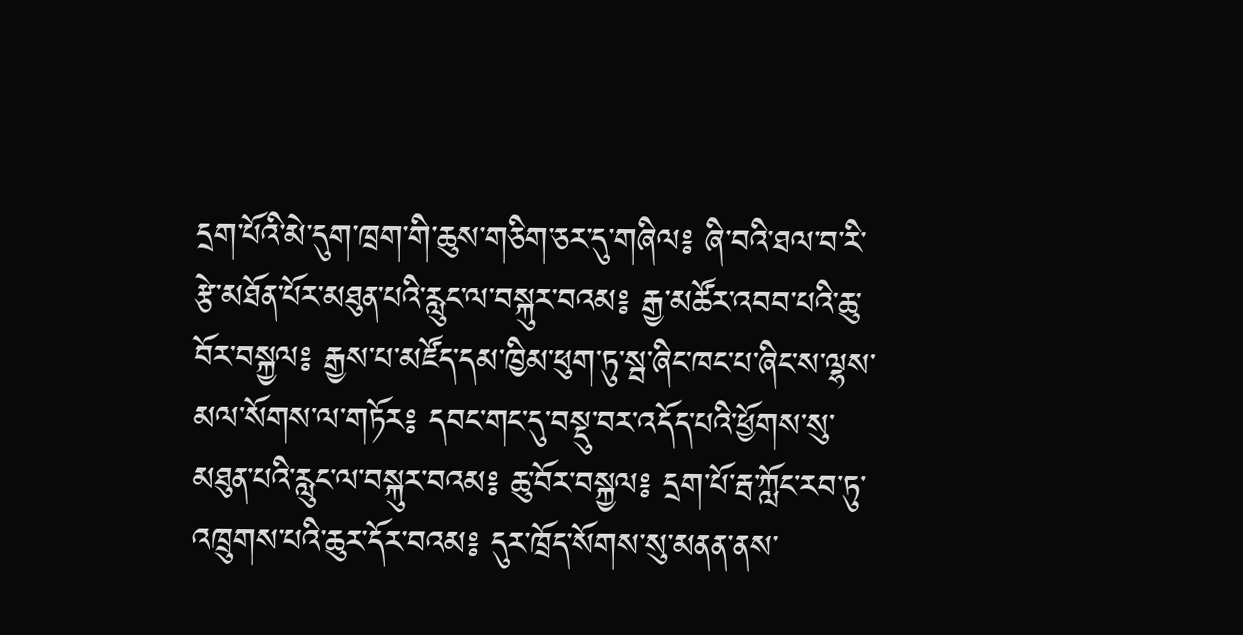དྲག་པོའི་མེ་དུག་ཁྲག་གི་ཆུས་གཅིག་ཅར་དུ་གཞིལ༔ ཞི་བའི་ཐལ་བ་རི་རྩེ་མཐོན་པོར་མཐུན་པའི་རླུང་ལ་བསྐུར་བའམ༔ རྒྱ་མཚོར་འབབ་པའི་ཆུ་བོར་བསྐྱལ༔ རྒྱས་པ་མཛོད་དམ་ཁྱིམ་ཕུག་ཏུ་སྦ་ཞིང་ཁང་པ་ཞིང་ས་ལྷས་མལ་སོགས་ལ་གཏོར༔ དབང་གང་དུ་བསྡུ་བར་འདོད་པའི་ཕྱོགས་སུ་མཐུན་པའི་རླུང་ལ་བསྐུར་བའམ༔ ཆུ་བོར་བསྐྱལ༔ དྲག་པོ་རྦ་ཀློང་རབ་ཏུ་འཁྲུགས་པའི་ཆུར་དོར་བའམ༔ དུར་ཁྲོད་སོགས་སུ་མནན་ནས་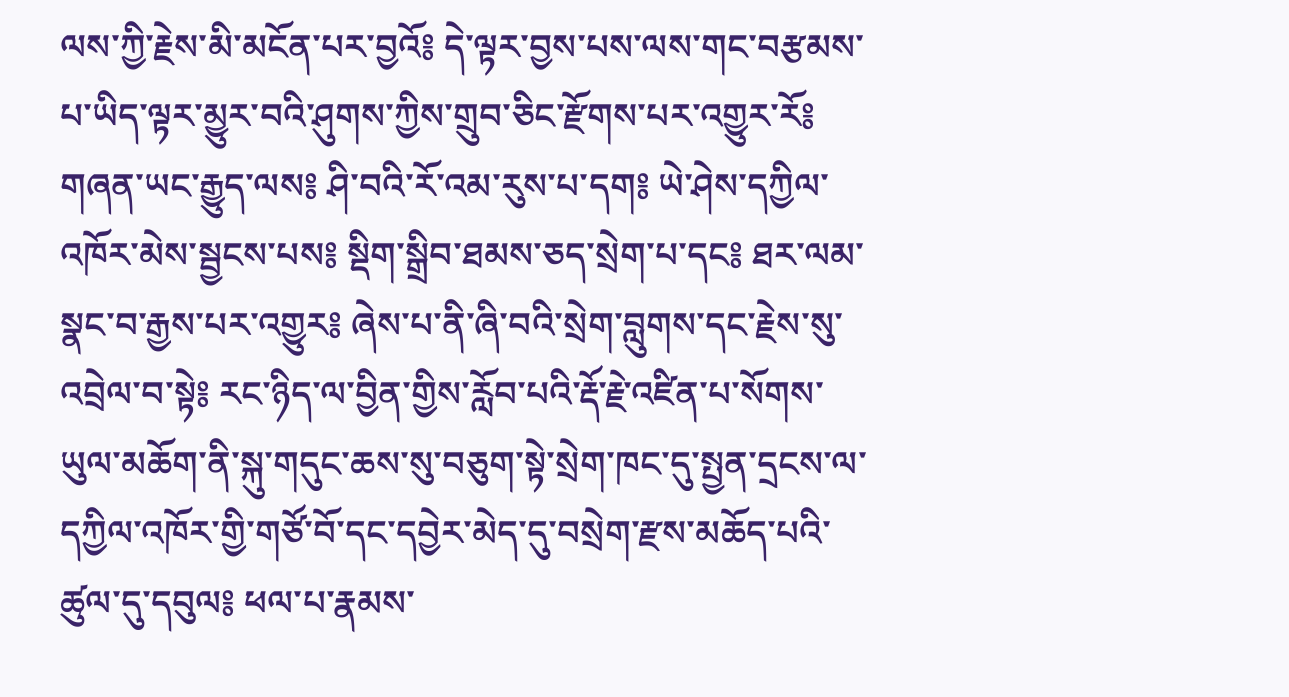ལས་ཀྱི་རྗེས་མི་མངོན་པར་བྱའོ༔ དེ་ལྟར་བྱས་པས་ལས་གང་བརྩམས་པ་ཡིད་ལྟར་མྱུར་བའི་ཤུགས་ཀྱིས་གྲུབ་ཅིང་རྫོགས་པར་འགྱུར་རོ༔ གཞན་ཡང་རྒྱུད་ལས༔ ཤི་བའི་རོ་འམ་རུས་པ་དག༔ ཡེ་ཤེས་དཀྱིལ་འཁོར་མེས་སྦྱངས་པས༔ སྡིག་སྒྲིབ་ཐམས་ཅད་སྲེག་པ་དང༔ ཐར་ལམ་སྣང་བ་རྒྱས་པར་འགྱུར༔ ཞེས་པ་ནི་ཞི་བའི་སྲེག་བླུགས་དང་རྗེས་སུ་འབྲེལ་བ་སྟེ༔ རང་ཉིད་ལ་བྱིན་གྱིས་རློབ་པའི་རྡོ་རྗེ་འཛིན་པ་སོགས་ཡུལ་མཆོག་ནི་སྐུ་གདུང་ཆས་སུ་བཅུག་སྟེ་སྲེག་ཁང་དུ་སྤྱན་དྲངས་ལ་དཀྱིལ་འཁོར་གྱི་གཙོ་བོ་དང་དབྱེར་མེད་དུ་བསྲེག་རྫས་མཆོད་པའི་ཚུལ་དུ་དབུལ༔ ཕལ་པ་རྣམས་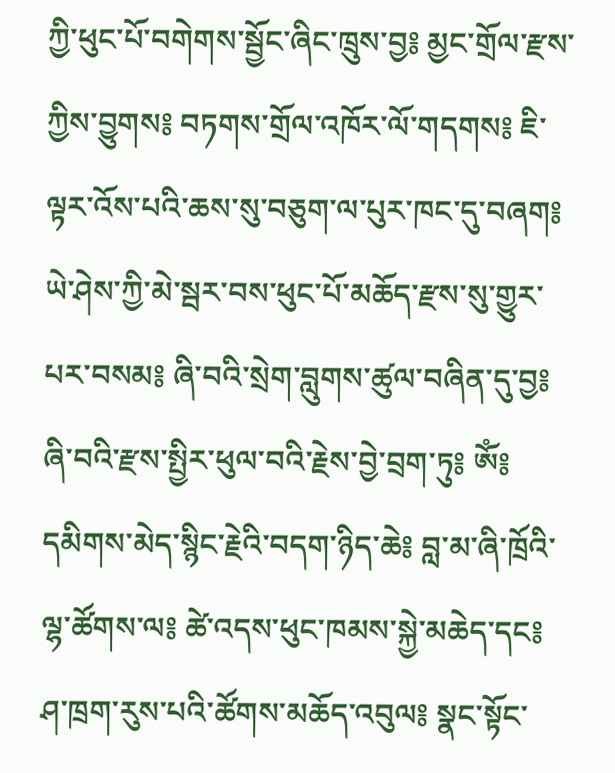ཀྱི་ཕུང་པོ་བགེགས་སྦྱོང་ཞིང་ཁྲུས་བྱ༔ མྱང་གྲོལ་རྫས་ཀྱིས་བྱུགས༔ བཏགས་གྲོལ་འཁོར་ལོ་གདགས༔ ཇི་ལྟར་འོས་པའི་ཆས་སུ་བཅུག་ལ་པུར་ཁང་དུ་བཞག༔ ཡེ་ཤེས་ཀྱི་མེ་སྦར་བས་ཕུང་པོ་མཆོད་རྫས་སུ་གྱུར་པར་བསམ༔ ཞི་བའི་སྲེག་བླུགས་ཚུལ་བཞིན་དུ་བྱ༔ ཞི་བའི་རྫས་སྤྱིར་ཕུལ་བའི་རྗེས་བྱེ་བྲག་ཏུ༔ ཨོཾ༔ དམིགས་མེད་སྙིང་རྗེའི་བདག་ཉིད་ཆེ༔ བླ་མ་ཞི་ཁྲོའི་ལྷ་ཚོགས་ལ༔ ཚེ་འདས་ཕུང་ཁམས་སྐྱེ་མཆེད་དང༔ ཤ་ཁྲག་རུས་པའི་ཚོགས་མཆོད་འབུལ༔ སྣང་སྟོང་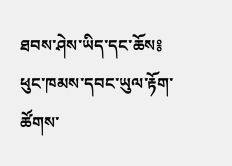ཐབས་ཤེས་ཡིད་དང་ཆོས༔ ཕུང་ཁམས་དབང་ཡུལ་རྟོག་ཚོགས་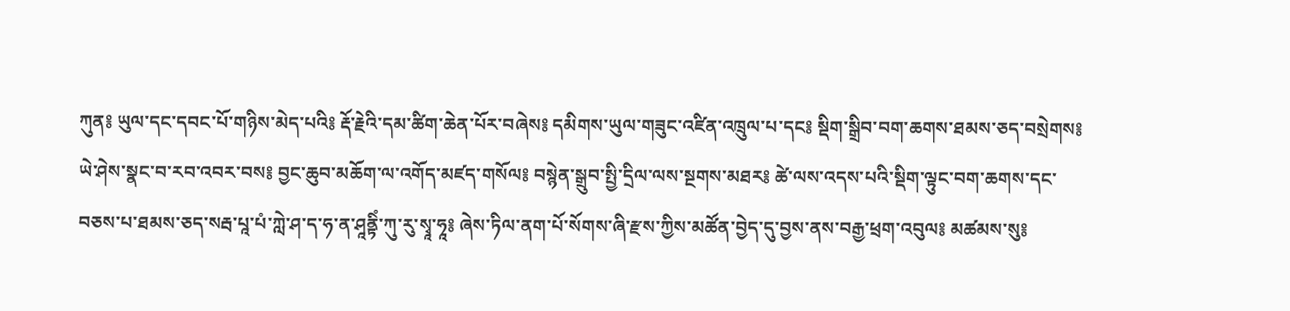ཀུན༔ ཡུལ་དང་དབང་པོ་གཉིས་མེད་པའི༔ རྡོ་རྗེའི་དམ་ཚིག་ཆེན་པོར་བཞེས༔ དམིགས་ཡུལ་གཟུང་འཛིན་འཁྲུལ་པ་དང༔ སྡིག་སྒྲིབ་བག་ཆགས་ཐམས་ཅད་བསྲེགས༔ ཡེ་ཤེས་སྣང་བ་རབ་འབར་བས༔ བྱང་ཆུབ་མཆོག་ལ་འགོད་མཛད་གསོལ༔ བསྙེན་སྒྲུབ་སྤྱི་དྲིལ་ལས་སྔགས་མཐར༔ ཚེ་ལས་འདས་པའི་སྡིག་ལྟུང་བག་ཆགས་དང་བཅས་པ་ཐམས་ཅད་སརྦ་པཱ་པཾ་ཀླེ་ཤ་ད་ཧ་ན་ཤཱནྟིཾ་ཀུ་རུ་སྭཱ་ཧཱ༔ ཞེས་ཏིལ་ནག་པོ་སོགས་ཞི་རྫས་ཀྱིས་མཚོན་བྱེད་དུ་བྱས་ནས་བརྒྱ་ཕྲག་འབུལ༔ མཚམས་སུ༔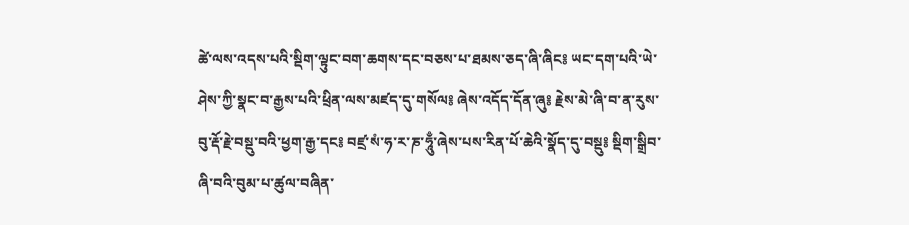ཚེ་ལས་འདས་པའི་སྡིག་ལྟུང་བག་ཆགས་དང་བཅས་པ་ཐམས་ཅད་ཞི་ཞིང༔ ཡང་དག་པའི་ཡེ་ཤེས་ཀྱི་སྣང་བ་རྒྱས་པའི་ཕྲིན་ལས་མཛད་དུ་གསོལ༔ ཞེས་འདོད་དོན་ཞུ༔ རྗེས་མེ་ཞི་བ་ན་རུས་བུ་རྡོ་རྗེ་བསྡུ་བའི་ཕྱག་རྒྱ་དང༔ བཛྲ་སཾ་ཧ་ར་ཎ་ཧཱུྃ་ཞེས་པས་རིན་པོ་ཆེའི་སྣོད་དུ་བསྡུ༔ སྡིག་སྒྲིབ་ཞི་བའི་བུམ་པ་ཚུལ་བཞིན་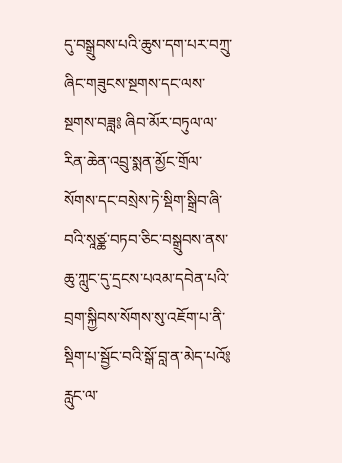དུ་བསྒྲུབས་པའི་ཆུས་དག་པར་བཀྲུ་ཞིང་གཟུངས་སྔགས་དང་ལས་སྔགས་བཟླ༔ ཞིབ་མོར་བཏུལ་ལ་རིན་ཆེན་འབྲུ་སྨན་མྱོང་གྲོལ་སོགས་དང་བསྲེས་ཏེ་སྡིག་སྒྲིབ་ཞི་བའི་སཱཙྪ་བཏབ་ཅིང་བསྒྲུབས་ནས་ཆུ་ཀླུང་དུ་དྲངས་པའམ་དབེན་པའི་བྲག་སྐྱིབས་སོགས་སུ་འཇོག་པ་ནི་སྡིག་པ་སྦྱོང་བའི་སྒོ་བླ་ན་མེད་པའོ༔ རླུང་ལ་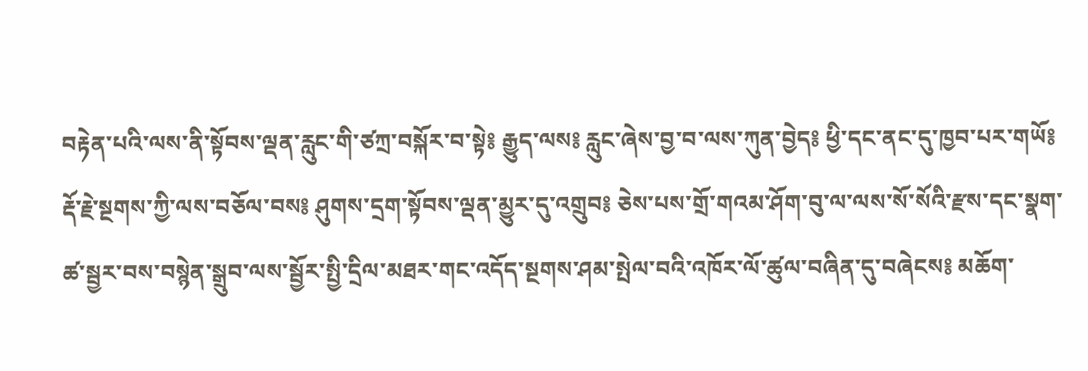བརྟེན་པའི་ལས་ནི་སྟོབས་ལྡན་རླུང་གི་ཙཀྲ་བསྐོར་བ་སྟེ༔ རྒྱུད་ལས༔ རླུང་ཞེས་བྱ་བ་ལས་ཀུན་བྱེད༔ ཕྱི་དང་ནང་དུ་ཁྱབ་པར་གཡོ༔ རྡོ་རྗེ་སྔགས་ཀྱི་ལས་བཅོལ་བས༔ ཤུགས་དྲག་སྟོབས་ལྡན་མྱུར་དུ་འགྲུབ༔ ཅེས་པས་གྲོ་གའམ་ཤོག་བུ་ལ་ལས་སོ་སོའི་རྫས་དང་སྣག་ཚ་སྦྱར་བས་བསྙེན་སྒྲུབ་ལས་སྦྱོར་སྤྱི་དྲིལ་མཐར་གང་འདོད་སྔགས་ཤམ་སྤེལ་བའི་འཁོར་ལོ་ཚུལ་བཞིན་དུ་བཞེངས༔ མཆོག་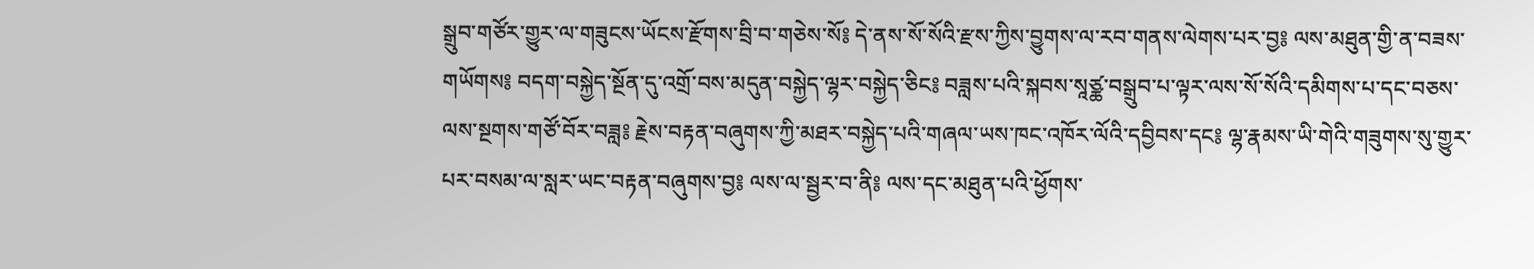སྒྲུབ་གཙོར་གྱུར་ལ་གཟུངས་ཡོངས་རྫོགས་བྲི་བ་གཅེས་སོ༔ དེ་ནས་སོ་སོའི་རྫས་ཀྱིས་བྱུགས་ལ་རབ་གནས་ལེགས་པར་བྱ༔ ལས་མཐུན་གྱི་ན་བཟས་གཡོགས༔ བདག་བསྐྱེད་སྔོན་དུ་འགྲོ་བས་མདུན་བསྐྱེད་ལྷར་བསྐྱེད་ཅིང༔ བཟླས་པའི་སྐབས་སཱཙྪ་བསྒྲུབ་པ་ལྟར་ལས་སོ་སོའི་དམིགས་པ་དང་བཅས་ལས་སྔགས་གཙོ་བོར་བཟླ༔ རྗེས་བརྟན་བཞུགས་ཀྱི་མཐར་བསྐྱེད་པའི་གཞལ་ཡས་ཁང་འཁོར་ལོའི་དབྱིབས་དང༔ ལྷ་རྣམས་ཡི་གེའི་གཟུགས་སུ་གྱུར་པར་བསམ་ལ་སླར་ཡང་བརྟན་བཞུགས་བྱ༔ ལས་ལ་སྦྱར་བ་ནི༔ ལས་དང་མཐུན་པའི་ཕྱོགས་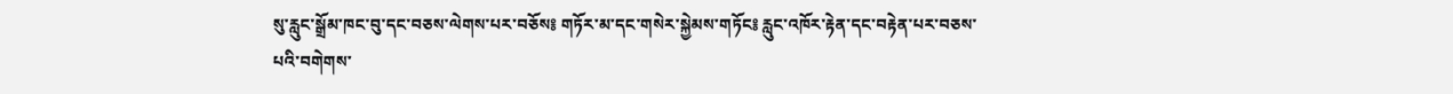སུ་རླུང་སྒྲོམ་ཁང་བུ་དང་བཅས་ལེགས་པར་བཅོས༔ གཏོར་མ་དང་གསེར་སྐྱེམས་གཏོང༔ རླུང་འཁོར་རྟེན་དང་བརྟེན་པར་བཅས་པའི་བགེགས་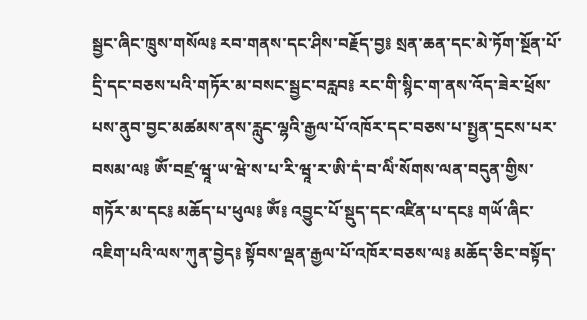སྦྱང་ཞིང་ཁྲུས་གསོལ༔ རབ་གནས་དང་ཤིས་བརྗོད་བྱ༔ སྲན་ཆན་དང་མེ་ཏོག་སྔོན་པོ་དྲི་དང་བཅས་པའི་གཏོར་མ་བསང་སྦྱང་བརླབ༔ རང་གི་སྙིང་ག་ནས་འོད་ཟེར་ཕྲོས་པས་ནུབ་བྱང་མཚམས་ནས་རླུང་ལྷའི་རྒྱལ་པོ་འཁོར་དང་བཅས་པ་སྤྱན་དྲངས་པར་བསམ་ལ༔ ཨོཾ་བཛྲ་ཝཱ་ཡ་ཝེ་ས་པ་རི་ཝཱ་ར་ཨི་དཾ་བ་ལིཾ་སོགས་ལན་བདུན་གྱིས་གཏོར་མ་དང༔ མཆོད་པ་ཕུལ༔ ཨོཾ༔ འབྱུང་པོ་སྡུད་དང་འཛིན་པ་དང༔ གཡོ་ཞིང་འཇིག་པའི་ལས་ཀུན་བྱེད༔ སྟོབས་ལྡན་རྒྱལ་པོ་འཁོར་བཅས་ལ༔ མཆོད་ཅིང་བསྟོད་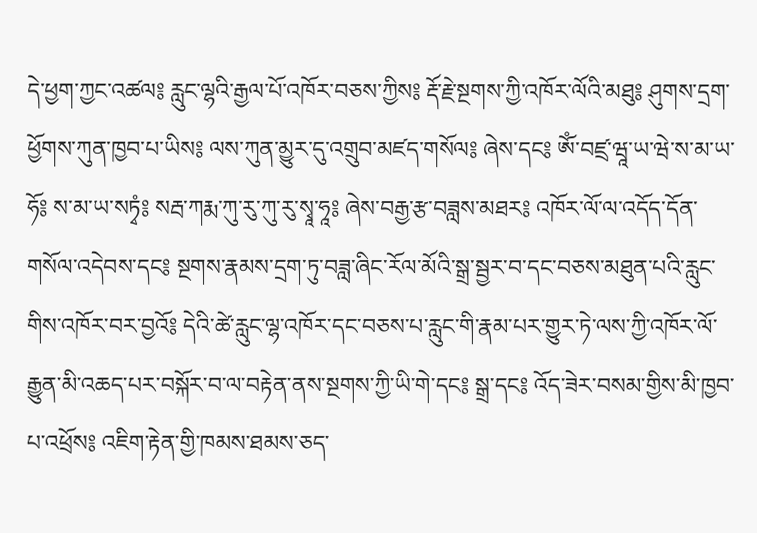དེ་ཕྱག་ཀྱང་འཚལ༔ རླུང་ལྷའི་རྒྱལ་པོ་འཁོར་བཅས་ཀྱིས༔ རྡོ་རྗེ་སྔགས་ཀྱི་འཁོར་ལོའི་མཐུ༔ ཤུགས་དྲག་ཕྱོགས་ཀུན་ཁྱབ་པ་ཡིས༔ ལས་ཀུན་མྱུར་དུ་འགྲུབ་མཛད་གསོལ༔ ཞེས་དང༔ ཨོཾ་བཛྲ་ཝཱ་ཡ་ཝེ་ས་མ་ཡ་ཧོ༔ ས་མ་ཡ་སཏྭཾ༔ སརྦ་ཀརྨ་ཀུ་རུ་ཀུ་རུ་སྭཱ་ཧཱ༔ ཞེས་བརྒྱ་རྩ་བཟླས་མཐར༔ འཁོར་ལོ་ལ་འདོད་དོན་གསོལ་འདེབས་དང༔ སྔགས་རྣམས་དྲག་ཏུ་བཟླ་ཞིང་རོལ་མོའི་སྒྲ་སྦྱར་བ་དང་བཅས་མཐུན་པའི་རླུང་གིས་འཁོར་བར་བྱའོ༔ དེའི་ཚེ་རླུང་ལྷ་འཁོར་དང་བཅས་པ་རླུང་གི་རྣམ་པར་གྱུར་ཏེ་ལས་ཀྱི་འཁོར་ལོ་རྒྱུན་མི་འཆད་པར་བསྐོར་བ་ལ་བརྟེན་ནས་སྔགས་ཀྱི་ཡི་གེ་དང༔ སྒྲ་དང༔ འོད་ཟེར་བསམ་གྱིས་མི་ཁྱབ་པ་འཕྲོས༔ འཇིག་རྟེན་གྱི་ཁམས་ཐམས་ཅད་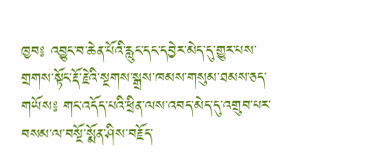ཁྱབ༔ འབྱུང་བ་ཆེན་པོའི་རླུང་དང་དབྱེར་མེད་དུ་གྱུར་པས་གྲགས་སྟོང་རྡོ་རྗེའི་སྔགས་སྒྲས་ཁམས་གསུམ་ཐམས་ཅད་གཡོས༔ གང་འདོད་པའི་ཕྲིན་ལས་འབད་མེད་དུ་འགྲུབ་པར་བསམ་ལ་བསྔོ་སྨོན་ཤིས་བརྗོད་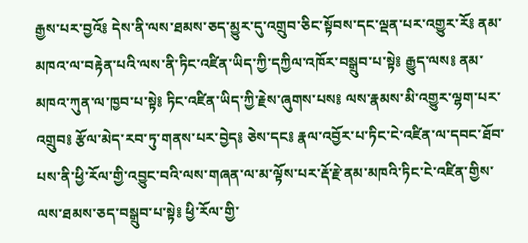རྒྱས་པར་བྱའོ༔ དེས་ནི་ལས་ཐམས་ཅད་མྱུར་དུ་འགྲུབ་ཅིང་སྟོབས་དང་ལྡན་པར་འགྱུར་རོ༔ ནམ་མཁའ་ལ་བརྟེན་པའི་ལས་ནི་ཏིང་འཛིན་ཡིད་ཀྱི་དཀྱིལ་འཁོར་བསྒྲུབ་པ་སྟེ༔ རྒྱུད་ལས༔ ནམ་མཁའ་ཀུན་ལ་ཁྱབ་པ་སྟེ༔ ཏིང་འཛིན་ཡིད་ཀྱི་རྗེས་ཞུགས་པས༔ ལས་རྣམས་མི་འགྱུར་ལྷག་པར་འགྲུབ༔ རྩོལ་མེད་རབ་ཏུ་གནས་པར་བྱེད༔ ཅེས་དང༔ རྣལ་འབྱོར་པ་ཏིང་ངེ་འཛིན་ལ་དབང་ཐོབ་པས་ནི་ཕྱི་རོལ་གྱི་འབྱུང་བའི་ལས་གཞན་ལ་མ་ལྟོས་པར་རྡོ་རྗེ་ནམ་མཁའི་ཏིང་ངེ་འཛིན་གྱིས་ལས་ཐམས་ཅད་བསྒྲུབ་པ་སྟེ༔ ཕྱི་རོལ་གྱི་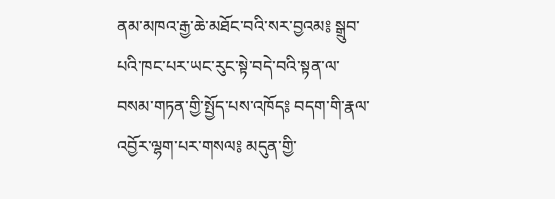ནམ་མཁའ་རྒྱ་ཆེ་མཐོང་བའི་སར་བྱའམ༔ སྒྲུབ་པའི་ཁང་པར་ཡང་རུང་སྟེ་བདེ་བའི་སྟན་ལ་བསམ་གཏན་གྱི་སྤྱོད་པས་འཁོད༔ བདག་གི་རྣལ་འབྱོར་ལྷག་པར་གསལ༔ མདུན་གྱི་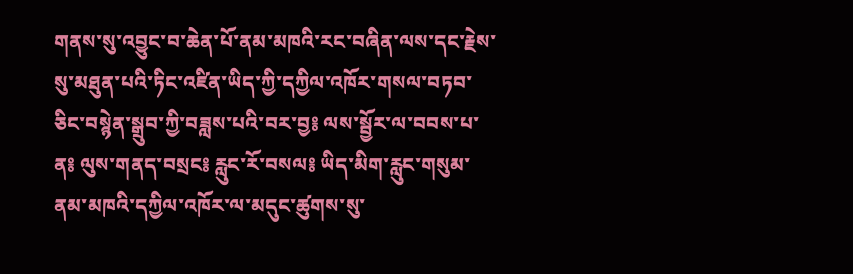གནས་སུ་འབྱུང་བ་ཆེན་པོ་ནམ་མཁའི་རང་བཞིན་ལས་དང་རྗེས་སུ་མཐུན་པའི་ཏིང་འཛིན་ཡིད་ཀྱི་དཀྱིལ་འཁོར་གསལ་བཏབ་ཅིང་བསྙེན་སྒྲུབ་ཀྱི་བཟླས་པའི་བར་བྱ༔ ལས་སྦྱོར་ལ་བབས་པ་ན༔ ལུས་གནད་བསྲང༔ རླུང་རོ་བསལ༔ ཡིད་མིག་རླུང་གསུམ་ནམ་མཁའི་དཀྱིལ་འཁོར་ལ་མདུང་ཚུགས་སུ་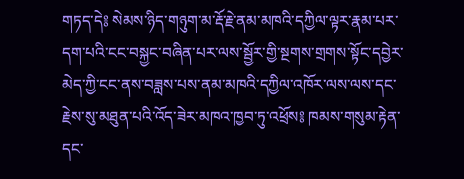གཏད་དེ༔ སེམས་ཉིད་གཉུག་མ་རྡོ་རྗེ་ནམ་མཁའི་དཀྱིལ་ལྟར་རྣམ་པར་དག་པའི་ངང་བསྐྱང་བཞིན་པར་ལས་སྦྱོར་གྱི་སྔགས་གྲགས་སྟོང་དབྱེར་མེད་ཀྱི་ངང་ནས་བཟླས་པས་ནམ་མཁའི་དཀྱིལ་འཁོར་ལས་ལས་དང་རྗེས་སུ་མཐུན་པའི་འོད་ཟེར་མཁའ་ཁྱབ་ཏུ་འཕྲོས༔ ཁམས་གསུམ་རྟེན་དང་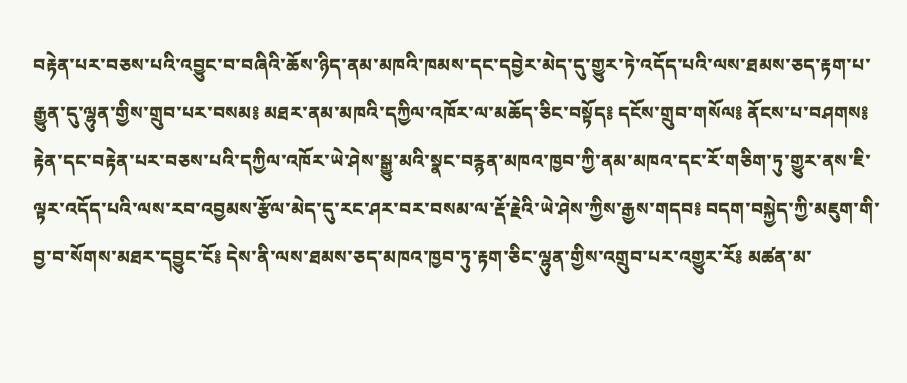བརྟེན་པར་བཅས་པའི་འབྱུང་བ་བཞིའི་ཆོས་ཉིད་ནམ་མཁའི་ཁམས་དང་དབྱེར་མེད་དུ་གྱུར་ཏེ་འདོད་པའི་ལས་ཐམས་ཅད་རྟག་པ་རྒྱུན་དུ་ལྷུན་གྱིས་གྲུབ་པར་བསམ༔ མཐར་ནམ་མཁའི་དཀྱིལ་འཁོར་ལ་མཆོད་ཅིང་བསྟོད༔ དངོས་གྲུབ་གསོལ༔ ནོངས་པ་བཤགས༔ རྟེན་དང་བརྟེན་པར་བཅས་པའི་དཀྱིལ་འཁོར་ཡེ་ཤེས་སྒྱུ་མའི་སྣང་བརྙན་མཁའ་ཁྱབ་ཀྱི་ནམ་མཁའ་དང་རོ་གཅིག་ཏུ་གྱུར་ནས་ཇི་ལྟར་འདོད་པའི་ལས་རབ་འབྱམས་རྩོལ་མེད་དུ་རང་ཤར་བར་བསམ་ལ་རྡོ་རྗེའི་ཡེ་ཤེས་ཀྱིས་རྒྱས་གདབ༔ བདག་བསྐྱེད་ཀྱི་མཇུག་གི་བྱ་བ་སོགས་མཐར་དབྱུང་ངོ༔ དེས་ནི་ལས་ཐམས་ཅད་མཁའ་ཁྱབ་ཏུ་རྟག་ཅིང་ལྷུན་གྱིས་འགྲུབ་པར་འགྱུར་རོ༔ མཚན་མ་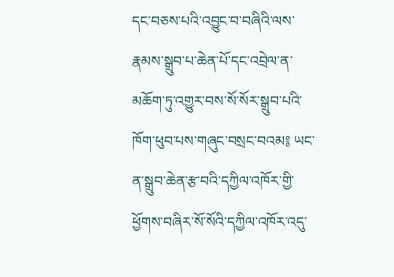དང་བཅས་པའི་འབྱུང་བ་བཞིའི་ལས་རྣམས་སྒྲུབ་པ་ཆེན་པོ་དང་འབྲེལ་ན་མཆོག་ཏུ་འགྱུར་བས་སོ་སོར་སྒྲུབ་པའི་ཁོག་ཕུབ་པས་གཞུང་བསྲང་བའམ༔ ཡང་ན་སྒྲུབ་ཆེན་རྩ་བའི་དཀྱིལ་འཁོར་གྱི་ཕྱོགས་བཞིར་སོ་སོའི་དཀྱིལ་འཁོར་འདུ་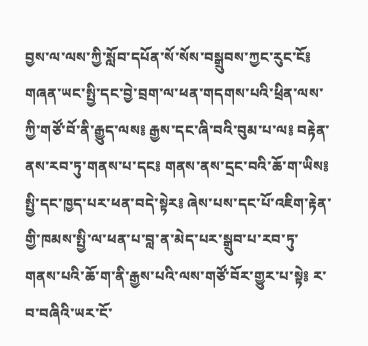བྱས་ལ་ལས་ཀྱི་སློབ་དཔོན་སོ་སོས་བསྒྲུབས་ཀྱང་རུང་ངོ༔ གཞན་ཡང་སྤྱི་དང་བྱེ་བྲག་ལ་ཕན་གདགས་པའི་ཕྲིན་ལས་ཀྱི་གཙོ་བོ་ནི་རྒྱུད་ལས༔ རྒྱས་དང་ཞི་བའི་བུམ་པ་ལ༔ བརྟེན་ནས་རབ་ཏུ་གནས་པ་དང༔ གནས་ནས་དྲང་བའི་ཆོ་ག་ཡིས༔ སྤྱི་དང་ཁྱད་པར་ཕན་བདེ་སྟེར༔ ཞེས་པས་དང་པོ་འཇིག་རྟེན་གྱི་ཁམས་སྤྱི་ལ་ཕན་པ་བླ་ན་མེད་པར་སྒྲུབ་པ་རབ་ཏུ་གནས་པའི་ཆོ་ག་ནི་རྒྱས་པའི་ལས་གཙོ་བོར་གྱུར་པ་སྟེ༔ ར་བ་བཞིའི་ཡར་ངོ་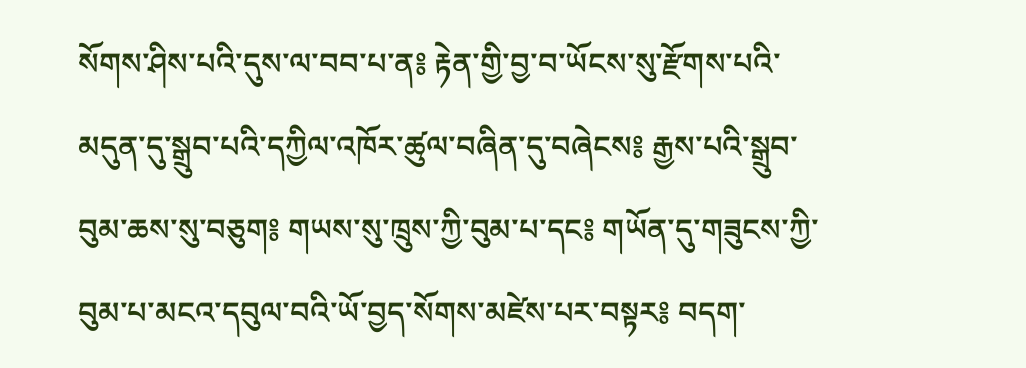སོགས་ཤིས་པའི་དུས་ལ་བབ་པ་ན༔ རྟེན་གྱི་བྱ་བ་ཡོངས་སུ་རྫོགས་པའི་མདུན་དུ་སྒྲུབ་པའི་དཀྱིལ་འཁོར་ཚུལ་བཞིན་དུ་བཞེངས༔ རྒྱས་པའི་སྒྲུབ་བུམ་ཆས་སུ་བཅུག༔ གཡས་སུ་ཁྲུས་ཀྱི་བུམ་པ་དང༔ གཡོན་དུ་གཟུངས་ཀྱི་བུམ་པ་མངའ་དབུལ་བའི་ཡོ་བྱད་སོགས་མཛེས་པར་བསྟར༔ བདག་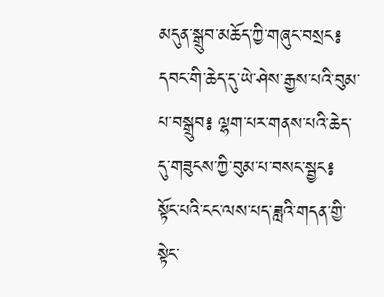མདུན་སྒྲུབ་མཆོད་ཀྱི་གཞུང་བསྲང༔ དབང་གི་ཆེད་དུ་ཡེ་ཤེས་རྒྱས་པའི་བུམ་པ་བསྒྲུབ༔ ལྷག་པར་གནས་པའི་ཆེད་དུ་གཟུངས་ཀྱི་བུམ་པ་བསང་སྦྱང༔ སྟོང་པའི་ངང་ལས་པད་ཟླའི་གདན་གྱི་སྟེང་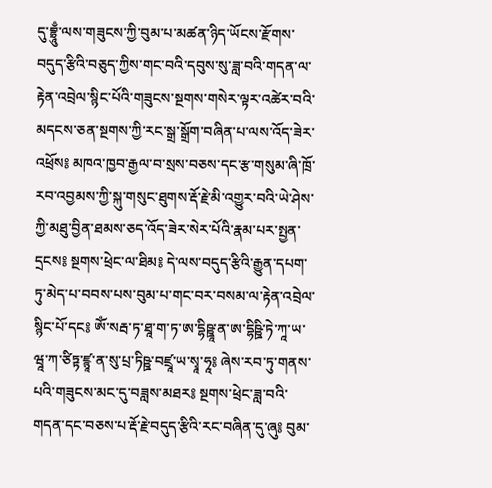དུ་བྷྲཱུྃ་ལས་གཟུངས་ཀྱི་བུམ་པ་མཚན་ཉིད་ཡོངས་རྫོགས་བདུད་རྩིའི་བཅུད་ཀྱིས་གང་བའི་དབུས་སུ་ཟླ་བའི་གདན་ལ་རྟེན་འབྲེལ་སྙིང་པོའི་གཟུངས་སྔགས་གསེར་ལྟར་འཚེར་བའི་མདངས་ཅན་སྔགས་ཀྱི་རང་སྒྲ་སྒྲོག་བཞིན་པ་ལས་འོད་ཟེར་འཕྲོས༔ མཁའ་ཁྱབ་རྒྱལ་བ་སྲས་བཅས་དང་རྩ་གསུམ་ཞི་ཁྲོ་རབ་འབྱམས་ཀྱི་སྐུ་གསུང་ཐུགས་རྡོ་རྗེ་མི་འགྱུར་བའི་ཡེ་ཤེས་ཀྱི་མཐུ་བྱིན་ཐམས་ཅད་འོད་ཟེར་སེར་པོའི་རྣམ་པར་སྤྱན་དྲངས༔ སྔགས་ཕྲེང་ལ་ཐིམ༔ དེ་ལས་བདུད་རྩིའི་རྒྱུན་དཔག་ཏུ་མེད་པ་བབས་པས་བུམ་པ་གང་བར་བསམ་ལ་རྟེན་འབྲེལ་སྙིང་པོ་དང༔ ཨོཾ་སརྦ་ཏ་ཐཱ་ག་ཏ་ཨ་དྷིཥྛཱ་ན་ཨ་དྷིཥྛི་ཏེ་ཀཱ་ཡ་ཝཱ་ཀ་ཙིཏྟ་ཛྙཱ་ན་སུ་པྲ་ཏིཥྛ་བཛྲཱ་ཡ་སྭཱ་ཧཱ༔ ཞེས་རབ་ཏུ་གནས་པའི་གཟུངས་མང་དུ་བཟླས་མཐར༔ སྔགས་ཕྲེང་ཟླ་བའི་གདན་དང་བཅས་པ་རྡོ་རྗེ་བདུད་རྩིའི་རང་བཞིན་དུ་ཞུ༔ བུམ་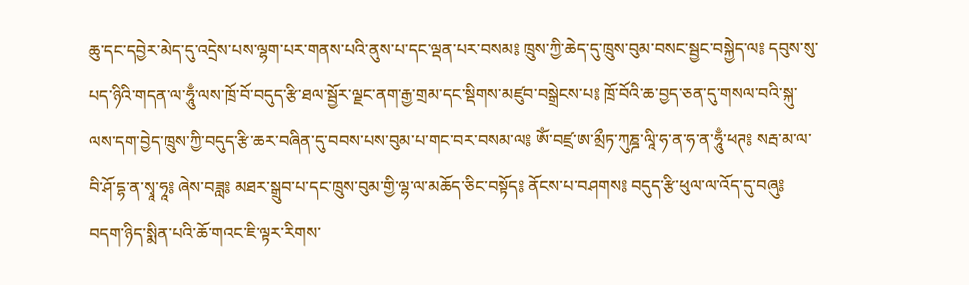ཆུ་དང་དབྱེར་མེད་དུ་འདྲེས་པས་ལྷག་པར་གནས་པའི་ནུས་པ་དང་ལྡན་པར་བསམ༔ ཁྲུས་ཀྱི་ཆེད་དུ་ཁྲུས་བུམ་བསང་སྦྱང་བསྐྱེད་ལ༔ དབུས་སུ་པད་ཉིའི་གདན་ལ་ཧཱུྃ་ལས་ཁྲོ་བོ་བདུད་རྩི་ཐལ་སྦྱོར་ལྗང་ནག་རྒྱ་གྲམ་དང་སྡིགས་མཛུབ་བསྒྲེངས་པ༔ ཁྲོ་བོའི་ཆ་བྱད་ཅན་དུ་གསལ་བའི་སྐུ་ལས་དག་བྱེད་ཁྲུས་ཀྱི་བདུད་རྩི་ཆར་བཞིན་དུ་བབས་པས་བུམ་པ་གང་བར་བསམ་ལ༔ ཨོཾ་བཛྲ་ཨ་མྲྀཏ་ཀུཎྜ་ལཱི་ཧ་ན་ཧ་ན་ཧཱུྃ་ཕཊ༔ སརྦ་མ་ལ་བི་ཤོ་དྷ་ན་སྭཱ་ཧཱ༔ ཞེས་བཟླ༔ མཐར་སྒྲུབ་པ་དང་ཁྲུས་བུམ་གྱི་ལྷ་ལ་མཆོད་ཅིང་བསྟོད༔ ནོངས་པ་བཤགས༔ བདུད་རྩི་ཕུལ་ལ་འོད་དུ་བཞུ༔ བདག་ཉིད་སྨིན་པའི་ཆོ་གའང་ཇི་ལྟར་རིགས་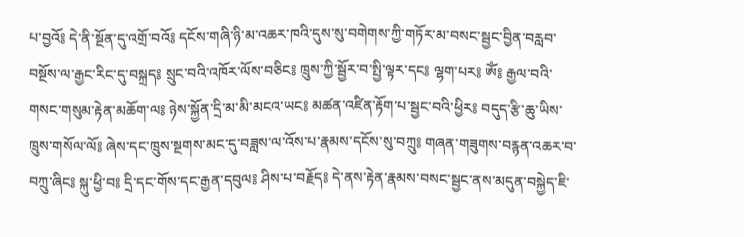པ་བྱའོ༔ དེ་ནི་སྔོན་དུ་འགྲོ་བའོ༔ དངོས་གཞི་ཉི་མ་འཆར་ཁའི་དུས་སུ་བགེགས་ཀྱི་གཏོར་མ་བསང་སྦྱང་བྱིན་བརླབ་བསྔོས་ལ་རྒྱང་རིང་དུ་བསྐྲད༔ སྲུང་བའི་འཁོར་ལོས་བཅིང༔ ཁྲུས་ཀྱི་སྦྱོར་བ་སྤྱི་ལྟར་དང༔ ལྷག་པར༔ ཨོཾ༔ རྒྱལ་བའི་གསང་གསུམ་རྟེན་མཆོག་ལ༔ ཉེས་སྐྱོན་དྲི་མ་མི་མངའ་ཡང༔ མཚན་འཛིན་རྟོག་པ་སྦྱང་བའི་ཕྱིར༔ བདུད་རྩི་ཆུ་ཡིས་ཁྲུས་གསོལ་ལོ༔ ཞེས་དང་ཁྲུས་སྔགས་མང་དུ་བཟླས་ལ་འོས་པ་རྣམས་དངོས་སུ་བཀྲུ༔ གཞན་གཟུགས་བརྙན་འཆར་བ་བཀྲུ་ཞིང༔ སྐུ་ཕྱི་བ༔ དྲི་དང་གོས་དང་རྒྱན་དབུལ༔ ཤིས་པ་བརྗོད༔ དེ་ནས་རྟེན་རྣམས་བསང་སྦྱང་ནས་མདུན་བསྐྱེད་ཇི་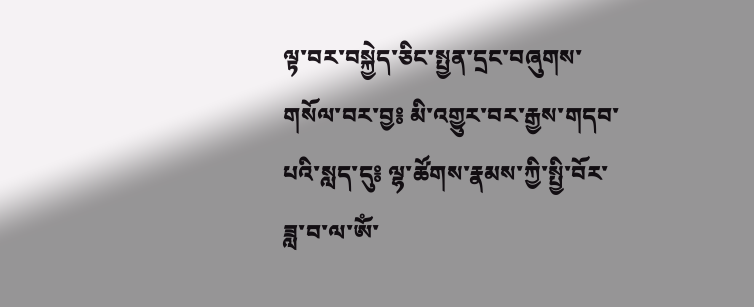ལྟ་བར་བསྐྱེད་ཅིང་སྤྱན་དྲང་བཞུགས་གསོལ་བར་བྱ༔ མི་འགྱུར་བར་རྒྱས་གདབ་པའི་སླད་དུ༔ ལྷ་ཚོགས་རྣམས་ཀྱི་སྤྱི་བོར་ཟླ་བ་ལ་ཨོཾ་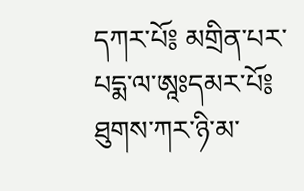དཀར་པོ༔ མགྲིན་པར་པདྨ་ལ་ཨཱཿདམར་པོ༔ ཐུགས་ཀར་ཉི་མ་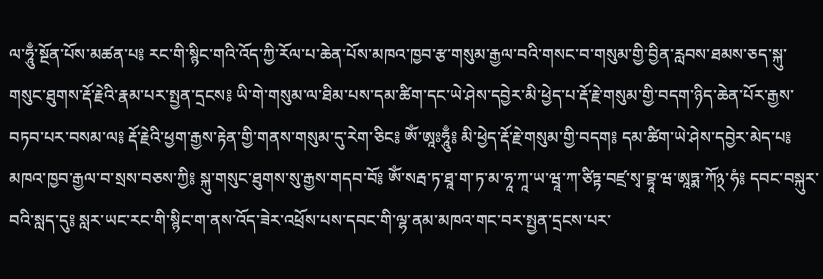ལ་ཧཱུྃ་སྔོན་པོས་མཚན་པ༔ རང་གི་སྙིང་གའི་འོད་ཀྱི་རོལ་པ་ཆེན་པོས་མཁའ་ཁྱབ་རྩ་གསུམ་རྒྱལ་བའི་གསང་བ་གསུམ་གྱི་བྱིན་རླབས་ཐམས་ཅད་སྐུ་གསུང་ཐུགས་རྡོ་རྗེའི་རྣམ་པར་སྤྱན་དྲངས༔ ཡི་གེ་གསུམ་ལ་ཐིམ་པས་དམ་ཚིག་དང་ཡེ་ཤེས་དབྱེར་མི་ཕྱེད་པ་རྡོ་རྗེ་གསུམ་གྱི་བདག་ཉིད་ཆེན་པོར་རྒྱས་བཏབ་པར་བསམ་ལ༔ རྡོ་རྗེའི་ཕྱག་རྒྱས་རྟེན་གྱི་གནས་གསུམ་དུ་རེག་ཅིང༔ ཨོཾ་ཨཱཿཧཱུྃ༔ མི་ཕྱེད་རྡོ་རྗེ་གསུམ་གྱི་བདག༔ དམ་ཚིག་ཡེ་ཤེས་དབྱེར་མེད་པ༔ མཁའ་ཁྱབ་རྒྱལ་བ་སྲས་བཅས་ཀྱི༔ སྐུ་གསུང་ཐུགས་སུ་རྒྱས་གདབ་བོ༔ ཨོཾ་སརྦ་ཏ་ཐཱ་ག་ཏ་མ་ཧཱ་ཀཱ་ཡ་ཝཱ་ཀ་ཙིཏྟ་བཛྲ་སྭ་བྷཱ་ཝ་ཨཱཏྨ་ཀོ྅་ཧཾ༔ དབང་བསྐུར་བའི་སླད་དུ༔ སླར་ཡང་རང་གི་སྙིང་ག་ནས་འོད་ཟེར་འཕྲོས་པས་དབང་གི་ལྷ་ནམ་མཁའ་གང་བར་སྤྱན་དྲངས་པར་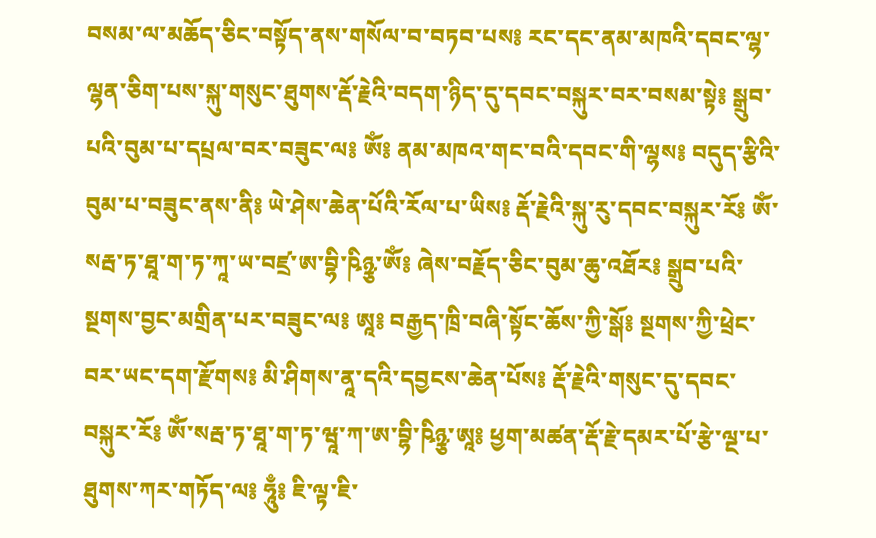བསམ་ལ་མཆོད་ཅིང་བསྟོད་ནས་གསོལ་བ་བཏབ་པས༔ རང་དང་ནམ་མཁའི་དབང་ལྷ་ལྷན་ཅིག་པས་སྐུ་གསུང་ཐུགས་རྡོ་རྗེའི་བདག་ཉིད་དུ་དབང་བསྐུར་བར་བསམ་སྟེ༔ སྒྲུབ་པའི་བུམ་པ་དཔྲལ་བར་བཟུང་ལ༔ ཨོཾ༔ ནམ་མཁའ་གང་བའི་དབང་གི་ལྷས༔ བདུད་རྩིའི་བུམ་པ་བཟུང་ནས་ནི༔ ཡེ་ཤེས་ཆེན་པོའི་རོལ་པ་ཡིས༔ རྡོ་རྗེའི་སྐུ་རུ་དབང་བསྐུར་རོ༔ ཨོཾ་སརྦ་ཏ་ཐཱ་ག་ཏ་ཀཱ་ཡ་བཛྲ་ཨ་བྷི་ཥིཉྩ་ཨོཾ༔ ཞེས་བརྗོད་ཅིང་བུམ་ཆུ་འཐོར༔ སྒྲུབ་པའི་སྔགས་བྱང་མགྲིན་པར་བཟུང་ལ༔ ཨཱ༔ བརྒྱད་ཁྲི་བཞི་སྟོང་ཆོས་ཀྱི་སྒོ༔ སྔགས་ཀྱི་ཕྲེང་བར་ཡང་དག་རྫོགས༔ མི་ཤིགས་ནཱ་དའི་དབྱངས་ཆེན་པོས༔ རྡོ་རྗེའི་གསུང་དུ་དབང་བསྐུར་རོ༔ ཨོཾ་སརྦ་ཏ་ཐཱ་ག་ཏ་ཝཱ་ཀ་ཨ་བྷི་ཥིཉྩ་ཨཱ༔ ཕྱག་མཚན་རྡོ་རྗེ་དམར་པོ་རྩེ་ལྔ་པ་ཐུགས་ཀར་གཏོད་ལ༔ ཧཱུྃ༔ ཇི་ལྟ་ཇི་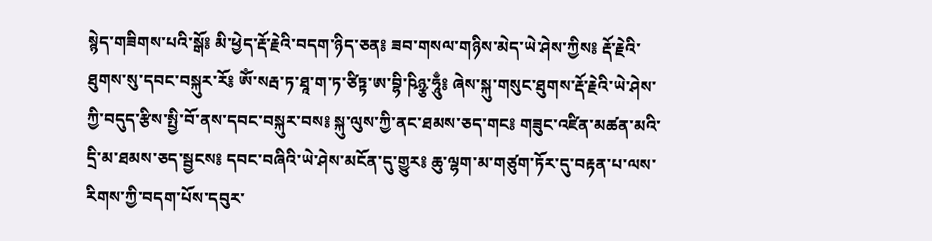སྙེད་གཟིགས་པའི་སྒོ༔ མི་ཕྱེད་རྡོ་རྗེའི་བདག་ཉིད་ཅན༔ ཟབ་གསལ་གཉིས་མེད་ཡེ་ཤེས་ཀྱིས༔ རྡོ་རྗེའི་ཐུགས་སུ་དབང་བསྐུར་རོ༔ ཨོཾ་སརྦ་ཏ་ཐཱ་ག་ཏ་ཙིཏྟ་ཨ་བྷི་ཥིཉྩ་ཧཱུྃ༔ ཞེས་སྐུ་གསུང་ཐུགས་རྡོ་རྗེའི་ཡེ་ཤེས་ཀྱི་བདུད་རྩིས་སྤྱི་བོ་ནས་དབང་བསྐུར་བས༔ སྐུ་ལུས་ཀྱི་ནང་ཐམས་ཅད་གང༔ གཟུང་འཛིན་མཚན་མའི་དྲི་མ་ཐམས་ཅད་སྦྱངས༔ དབང་བཞིའི་ཡེ་ཤེས་མངོན་དུ་གྱུར༔ ཆུ་ལྷག་མ་གཙུག་ཏོར་དུ་བརྟན་པ་ལས་རིགས་ཀྱི་བདག་པོས་དབུར་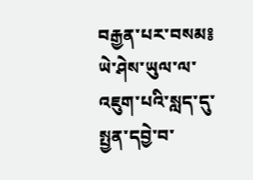བརྒྱན་པར་བསམ༔ ཡེ་ཤེས་ཡུལ་ལ་འཇུག་པའི་སླད་དུ་སྤྱན་དབྱེ་བ་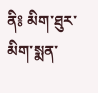ནི༔ མིག་ཐུར་མིག་སྨན་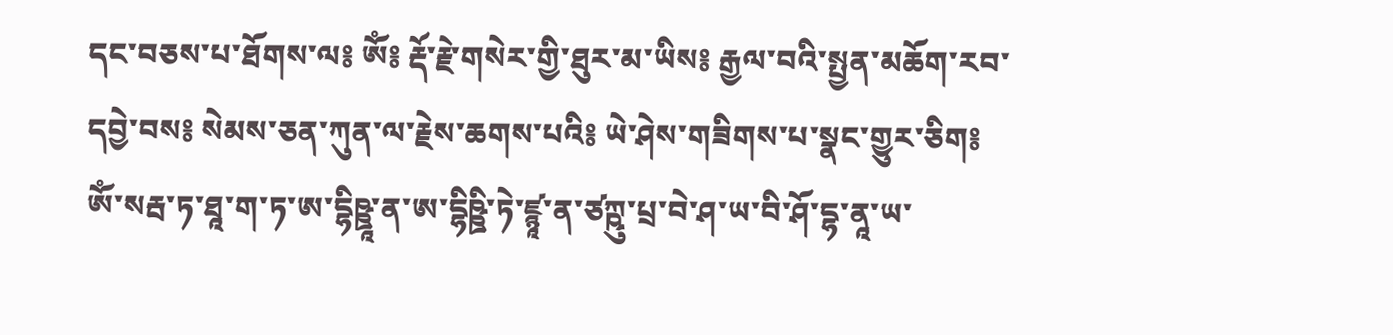དང་བཅས་པ་ཐོགས་ལ༔ ཨོཾ༔ རྡོ་རྗེ་གསེར་གྱི་ཐུར་མ་ཡིས༔ རྒྱལ་བའི་སྤྱན་མཆོག་རབ་དབྱེ་བས༔ སེམས་ཅན་ཀུན་ལ་རྗེས་ཆགས་པའི༔ ཡེ་ཤེས་གཟིགས་པ་སྣང་གྱུར་ཅིག༔ ཨོཾ་སརྦ་ཏ་ཐཱ་ག་ཏ་ཨ་དྷིཥྛཱ་ན་ཨ་དྷིཥྛི་ཏེ་ཛྙཱ་ན་ཙཀྵུ་པྲ་བེ་ཤ་ཡ་བི་ཤོ་དྷ་ནཱ་ཡ་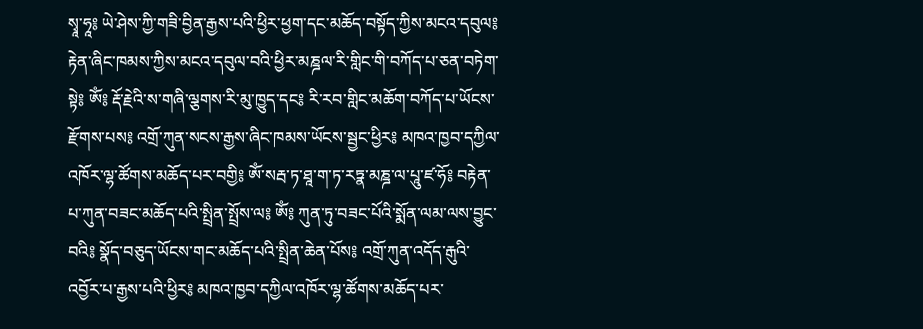སྭཱ་ཧཱ༔ ཡེ་ཤེས་ཀྱི་གཟི་བྱིན་རྒྱས་པའི་ཕྱིར་ཕྱག་དང་མཆོད་བསྟོད་ཀྱིས་མངའ་དབུལ༔ རྟེན་ཞིང་ཁམས་ཀྱིས་མངའ་དབུལ་བའི་ཕྱིར་མཎྜལ་རི་གླིང་གི་བཀོད་པ་ཅན་བཏེག་སྟེ༔ ཨོཾ༔ རྡོ་རྗེའི་ས་གཞི་ལྕགས་རི་མུ་ཁྱུད་དང༔ རི་རབ་གླིང་མཆོག་བཀོད་པ་ཡོངས་རྫོགས་པས༔ འགྲོ་ཀུན་སངས་རྒྱས་ཞིང་ཁམས་ཡོངས་སྦྱང་ཕྱིར༔ མཁའ་ཁྱབ་དཀྱིལ་འཁོར་ལྷ་ཚོགས་མཆོད་པར་བགྱི༔ ཨོཾ་སརྦ་ཏ་ཐཱ་ག་ཏ་རཏྣ་མཎྜ་ལ་པཱུ་ཛ་ཧོ༔ བརྟེན་པ་ཀུན་བཟང་མཆོད་པའི་སྤྲིན་སྤྲོས་ལ༔ ཨོཾ༔ ཀུན་ཏུ་བཟང་པོའི་སྨོན་ལམ་ལས་བྱུང་བའི༔ སྣོད་བཅུད་ཡོངས་གང་མཆོད་པའི་སྤྲིན་ཆེན་པོས༔ འགྲོ་ཀུན་འདོད་རྒུའི་འབྱོར་པ་རྒྱས་པའི་ཕྱིར༔ མཁའ་ཁྱབ་དཀྱིལ་འཁོར་ལྷ་ཚོགས་མཆོད་པར་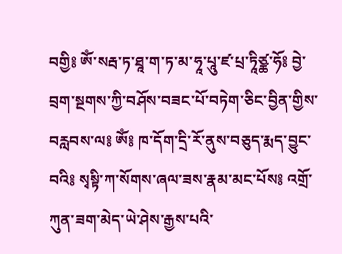བགྱི༔ ཨོཾ་སརྦ་ཏ་ཐཱ་ག་ཏ་མ་ཧཱ་པཱུ་ཛ་པྲ་ཏཱིཙྪ་ཧོ༔ བྱེ་བྲག་སྔགས་ཀྱི་བཤོས་བཟང་པོ་བཏེག་ཅིང་བྱིན་གྱིས་བརླབས་ལ༔ ཨོཾ༔ ཁ་དོག་དྲི་རོ་ནུས་བཅུད་རྨད་བྱུང་བའི༔ སྭསྟི་ཀ་སོགས་ཞལ་ཟས་རྣམ་མང་པོས༔ འགྲོ་ཀུན་ཟག་མེད་ཡེ་ཤེས་རྒྱས་པའི་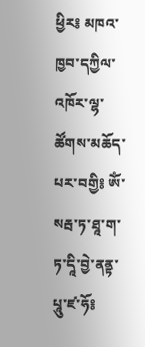ཕྱིར༔ མཁའ་ཁྱབ་དཀྱིལ་འཁོར་ལྷ་ཚོགས་མཆོད་པར་བགྱི༔ ཨོཾ་སརྦ་ཏ་ཐཱ་ག་ཏ་དཱི་བྱེ་ནནྟ་པཱུ་ཛ་ཧོ༔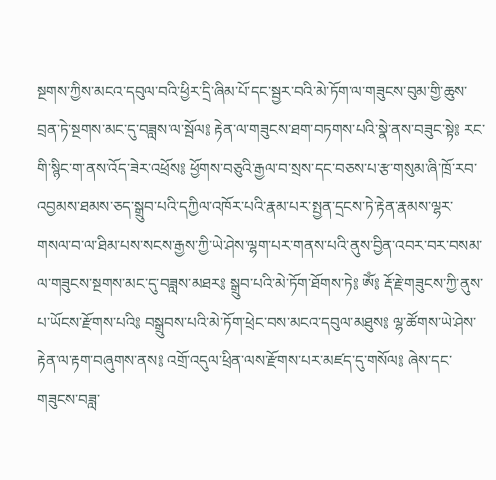སྔགས་ཀྱིས་མངའ་དབུལ་བའི་ཕྱིར་དྲི་ཞིམ་པོ་དང་སྦྱར་བའི་མེ་ཏོག་ལ་གཟུངས་བུམ་གྱི་ཆུས་བྲན་ཏེ་སྔགས་མང་དུ་བཟླས་ལ་སྦོལ༔ རྟེན་ལ་གཟུངས་ཐག་བཏགས་པའི་སྣེ་ནས་བཟུང་སྟེ༔ རང་གི་སྙིང་ག་ནས་འོད་ཟེར་འཕྲོས༔ ཕྱོགས་བཅུའི་རྒྱལ་བ་སྲས་དང་བཅས་པ་རྩ་གསུམ་ཞི་ཁྲོ་རབ་འབྱམས་ཐམས་ཅད་སྒྲུབ་པའི་དཀྱིལ་འཁོར་པའི་རྣམ་པར་སྤྱན་དྲངས་ཏེ་རྟེན་རྣམས་ལྷར་གསལ་བ་ལ་ཐིམ་པས་སངས་རྒྱས་ཀྱི་ཡེ་ཤེས་ལྷག་པར་གནས་པའི་ནུས་བྱིན་འབར་བར་བསམ་ལ་གཟུངས་སྔགས་མང་དུ་བཟླས་མཐར༔ སྒྲུབ་པའི་མེ་ཏོག་ཐོགས་ཏེ༔ ཨོཾ༔ རྡོ་རྗེ་གཟུངས་ཀྱི་ནུས་པ་ཡོངས་རྫོགས་པའི༔ བསྒྲུབས་པའི་མེ་ཏོག་ཕྲེང་བས་མངའ་དབུལ་མཐུས༔ ལྷ་ཚོགས་ཡེ་ཤེས་རྟེན་ལ་རྟག་བཞུགས་ནས༔ འགྲོ་འདུལ་ཕྲིན་ལས་རྫོགས་པར་མཛད་དུ་གསོལ༔ ཞེས་དང་གཟུངས་བཟླ་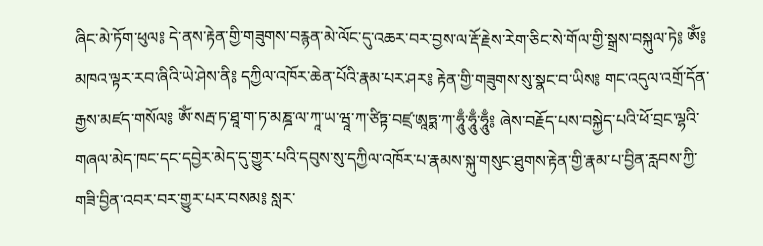ཞིང་མེ་ཏོག་ཕུལ༔ དེ་ནས་རྟེན་གྱི་གཟུགས་བརྙན་མེ་ལོང་དུ་འཆར་བར་བྱས་ལ་རྡོ་རྗེས་རེག་ཅིང་སེ་གོལ་གྱི་སྒྲས་བསྐུལ་ཏེ༔ ཨོཾ༔ མཁའ་ལྟར་རབ་ཞིའི་ཡེ་ཤེས་ནི༔ དཀྱིལ་འཁོར་ཆེན་པོའི་རྣམ་པར་ཤར༔ རྟེན་གྱི་གཟུགས་སུ་སྣང་བ་ཡིས༔ གང་འདུལ་འགྲོ་དོན་རྒྱས་མཛད་གསོལ༔ ཨོཾ་སརྦ་ཏ་ཐཱ་ག་ཏ་མཎྜ་ལ་ཀཱ་ཡ་ཝཱ་ཀ་ཙིཏྟ་བཛྲ་ཨཱཏྨ་ཀ་ཧཱུྃ་ཧཱུྃ་ཧཱུྃ༔ ཞེས་བརྗོད་པས་བསྐྱེད་པའི་ཕོ་བྲང་ལྷའི་གཞལ་མེད་ཁང་དང་དབྱེར་མེད་དུ་གྱུར་པའི་དབུས་སུ་དཀྱིལ་འཁོར་པ་རྣམས་སྐུ་གསུང་ཐུགས་རྟེན་གྱི་རྣམ་པ་བྱིན་རླབས་ཀྱི་གཟི་བྱིན་འབར་བར་གྱུར་པར་བསམ༔ སླར་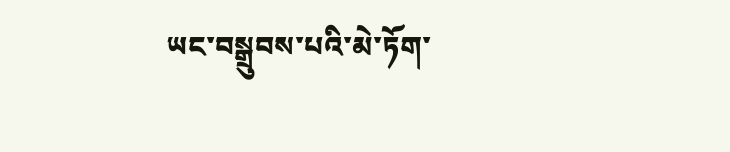ཡང་བསྒྲུབས་པའི་མེ་ཏོག་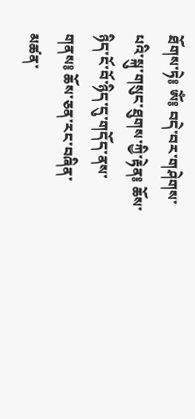ཐོགས་ཏེ༔ ཨོཾ༔ བདེ་བར་གཤེགས་པའི་སྐུ་གསུང་ཐུགས་ཀྱི་རྟེན༔ ཆོས་ཉིད་ངོ་བོ་ཉིད་དུ་གདོད་ནས་གནས༔ ཆོས་ཅན་རང་བཞིན་མཚན་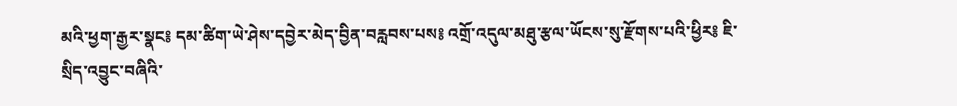མའི་ཕྱག་རྒྱར་སྣང༔ དམ་ཚིག་ཡེ་ཤེས་དབྱེར་མེད་བྱིན་བརླབས་པས༔ འགྲོ་འདུལ་མཐུ་རྩལ་ཡོངས་སུ་རྫོགས་པའི་ཕྱིར༔ ཇི་སྲིད་འབྱུང་བཞིའི་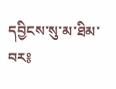དབྱིངས་སུ་མ་ཐིམ་བར༔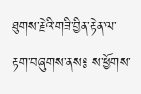ཐུགས་རྗེའི་གཟི་བྱིན་རྟེན་ལ་རྟག་བཞུགས་ནས༔ ས་ཕྱོགས་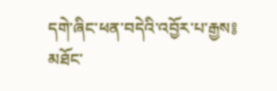དགེ་ཞིང་ཕན་བདེའི་འབྱོར་པ་རྒྱས༔ མཐོང་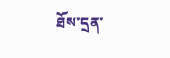ཐོས་དྲན་